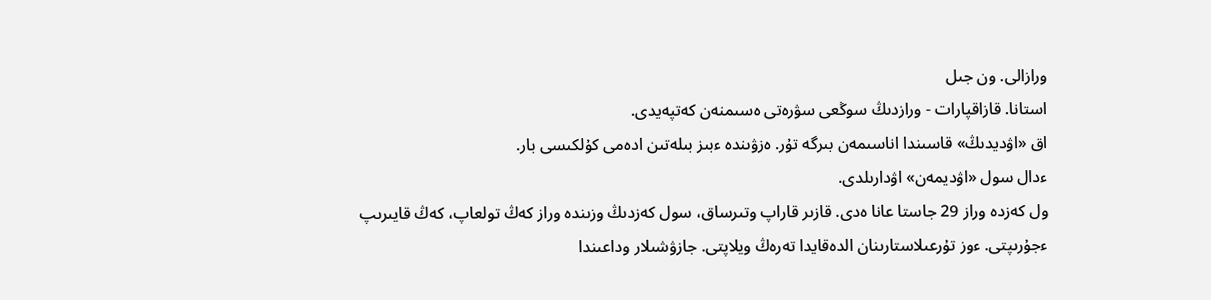ورازالى. ون جىل
استانا. قازاقپارات - ورازدىڭ سوڭعى سۋرەتى ەسىمنەن كەتپەيدى.
اق «اۋديدىڭ» قاسىندا اناسىمەن بىرگە تۇر. ەزۋىندە ءبىز بىلەتىن ادەمى كۇلكىسى بار.
ءدال سول «اۋديمەن» اۋدارىلدى.
ول كەزدە وراز 29 جاستا عانا ەدى. قازىر قاراپ وتىرساق، سول كەزدىڭ وزىندە وراز كەڭ تولعاپ، كەڭ قايىرىپ ءجۇرىپتى. ءوز تۇرعىلاستارىنان الدەقايدا تەرەڭ ويلاپتى. جازۋشىلار وداعىندا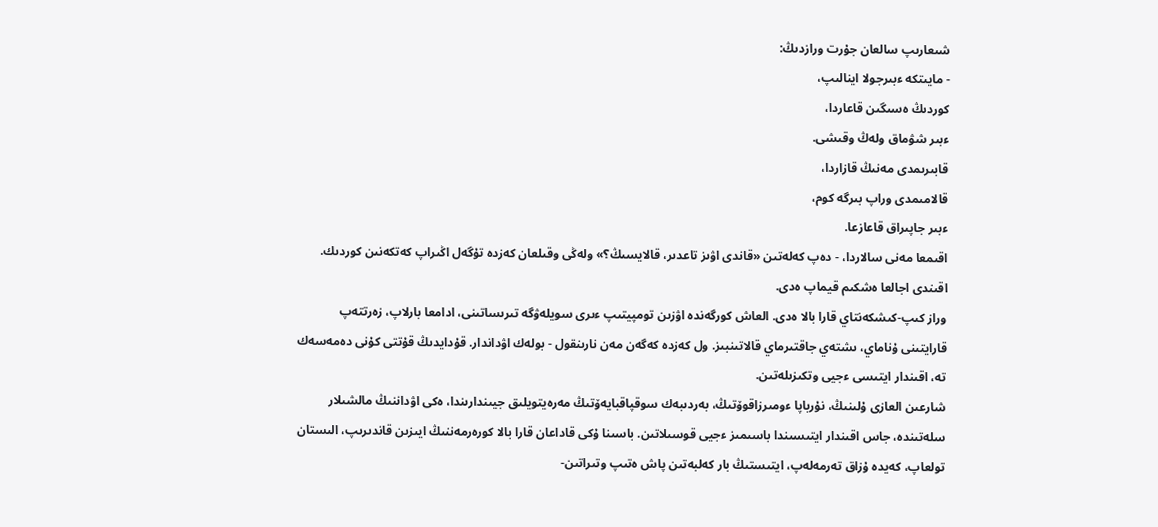شىعارىپ سالعان جۇرت ورازدىڭ:
- مايىتكە ءبىرجولا اينالىپ،
كوردىڭ ەسىگىن قاعاردا،
ءبىر شۋماق ولەڭ وقىشى.
قابىرىمدى مەنىڭ قازاردا،
قالامىمدى وراپ بىرگە كوم،
ءبىر جاپىراق قاعازعا.
اقىمعا مەنى سالاردا، - دەپ كەلەتىن «قاندى اۋىز تاعدىر، قالايسىڭ؟» ولەڭى وقىلعان كەزدە تۇگەل اڭىراپ كەتكەنىن كوردىك. اقىندى اجالعا ەشكىم قيماپ ەدى.
وراز كىپ-كىشكەنتاي قارا بالا ەدى. العاش كورگەندە اۋزىن تومپيتىپ ءىرى سويلەۋگە تىرىساتىنى، ادامعا بارلاپ، زەرتتەپ قارايتىنى ۇناماي، ىشتەي جاقتىرماي قالاتىنبىز. ول كەزدە كەگەن مەن نارىنقول - بولەك اۋداندار. قۇدايدىڭ قۇتتى كۇنى دەمەسەك تە، اقىندار ايتىسى ءجيى وتكىزىلەتىن.
شارعىن العازى ۇلىنىڭ، نۇرباپا ءومىرزاقوۆتىڭ، بەردىبەك سوقپاقبايەۆتىڭ مەرەيتويلىق جيىندارىندا، ەكى اۋداننىڭ مالشىلار سلەتىندە، جاس اقىندار ايتىسىندا باسىمىز ءجيى قوسىلاتىن. باسىنا ۇكى قاداعان قارا بالا كورەرمەننىڭ ايىزىن قاندىرىپ، الىستان تولعاپ، كەيدە ۇزاق تەرمەلەپ، ايتىستىڭ بار كەلبەتىن پاش ەتىپ وتىراتىن-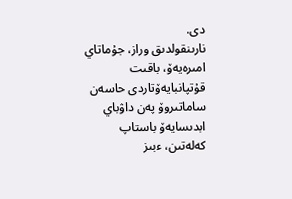دى.
نارىنقولدىق وراز، جۇماتاي امىرەيەۆ، باقىت قۇتپانبايەۆتاردى حاسەن ساماتىروۆ پەن داۋباي ابدىسايەۆ باستاپ كەلەتىن، ءبىز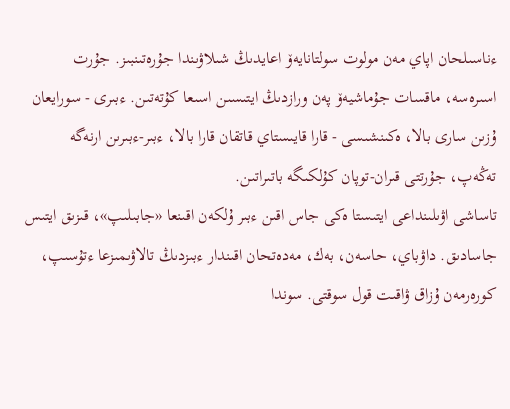ءناسىلحان اپاي مەن مولوت سولتانايەۆ اعايدىڭ شىلاۋىندا جۇرەتىنبىز. جۇرت اسىرەسە، ماقسات جۇماشيەۆ پەن ورازدىڭ ايتىسىن اسىعا كۇتەتىن. ءبىرى - سورايعان ۇزىن سارى بالا، ەكىنشىسى - قارا قايىستاي قاتقان قارا بالا، ءبىر-ءبىرىن ارنەگە تەڭەپ، جۇرتتى قىران-توپان كۇلكىگە باتىراتىن.
تاساشى اۋىلىنداعى ايتىستا ەكى جاس اقىن ءبىر ۇلكەن اقىنعا «جابىلىپ»، قىزىق ايتىس جاسادىق. داۋباي، حاسەن، بەك، مەدەتحان اقىندار ءبىزدىڭ تالاۋىمىزعا ءتۇسىپ، كورەرمەن ۇزاق ۋاقىت قول سوقتى. سوندا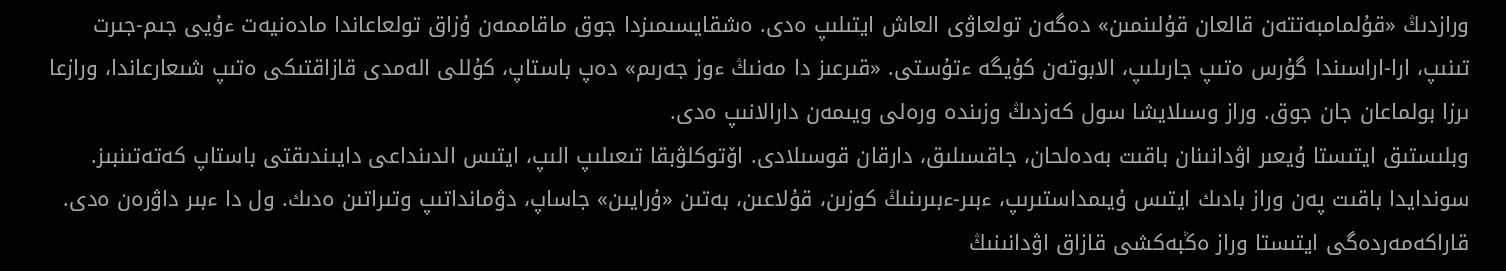ورازدىڭ «قۇلمامبەتتەن قالعان قۇلىنمىن» دەگەن تولعاۋى العاش ايتىلىپ ەدى. ەشقايسىمىزدا جوق ماقاممەن ۇزاق تولعاعاندا مادەنيەت ءۇيى جىم-جىرت تىنىپ، ارا-اراسىندا گۇرس ەتىپ جارىلىپ، الابوتەن كۇيگە ءتۇستى. «قىرعىز دا مەنىڭ ءوز جەرىم» دەپ باستاپ، كۇللى الەمدى قازاقتىكى ەتىپ شىعارعاندا، ورازعا ىرزا بولماعان جان جوق. وراز وسىلايشا سول كەزدىڭ وزىندە ورەلى ويىمەن دارالانىپ ەدى.
وبلىستىق ايتىستا ۇيعىر اۋدانىنان باقىت بەدەلحان، جاقسىلىق، دارقان قوسىلادى. اۆتوكلۋبقا تىعىلىپ الىپ، ايتىس الدىنداعى دايىندىقتى باستاپ كەتەتىنبىز. سوندايدا باقىت پەن وراز بادىك ايتىس ۇيىمداستىرىپ، ءبىر-ءبىرىنىڭ كوزىن، قۇلاعىن، بەتىن «ۇرايىن» جاساپ، دۋمانداتىپ وتىراتىن ەدىك. ول دا ءبىر داۋرەن ەدى.
قاراكەمەردەگى ايتىستا وراز ەڭبەكشى قازاق اۋدانىنىڭ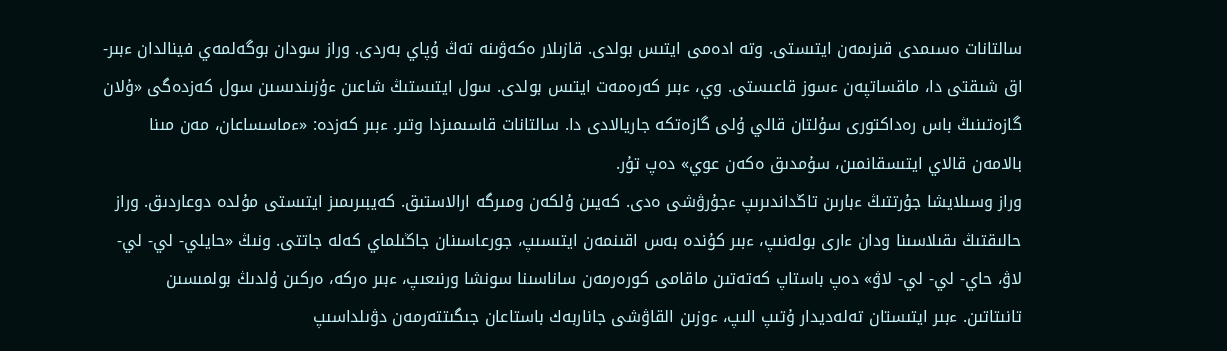سالتانات ەسىمدى قىزىمەن ايتىستى. وتە ادەمى ايتىس بولدى. قازىلار ەكەۋىنە تەڭ ۇپاي بەردى. وراز سودان بوگەلمەي فينالدان ءبىر-اق شىقتى دا، ماقساتپەن ءسوز قاعىستى. وي، ءبىر كەرەمەت ايتىس بولدى. سول ايتىستىڭ شاعىن ءۇزىندىسىن سول كەزدەگى «ۇلان گازەتىنىڭ باس رەداكتورى سۇلتان قالي ۇلى گازەتكە جاريالادى دا. سالتانات قاسىمىزدا وتىر. ءبىر كەزدە: «ءماسساعان، مەن مىنا بالامەن قالاي ايتىسقانمىن، سۇمدىق ەكەن عوي» دەپ تۇر.
وراز وسىلايشا جۇرتتىڭ ءبارىن تاڭداندىرىپ ءجۇرۋشى ەدى. كەيىن ۇلكەن ومىرگە ارالاستىق. كەيبىرىمىز ايتىستى مۇلدە دوعاردىق. وراز حالىقتىڭ ىقىلاسىنا ودان ءارى بولەنىپ، ءبىر كۇندە بەس اقىنمەن ايتىسىپ، جورعاسىنان جاڭىلماي كەلە جاتتى. ونىڭ «حايلي- لي- لي- لاۋ، حاي- لي- لي- لاۋ» دەپ باستاپ كەتەتىن ماقامى كورەرمەن ساناسىنا سونشا ورنىعىپ، ءبىر ەركە، ەركىن ۇلدىڭ بولمىسىن تانىتاتىن. ءبىر ايتىستان تەلەديدار ۇتىپ الىپ، ءوزىن القاۋشى جاناربەك باستاعان جىگىتتەرمەن دۋىلداسىپ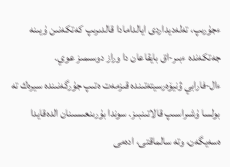ءجۇرىپ، تەلەديداردى ايالدامادا قالدىرىپ كەتكەنىن ۇيىنە جەتكەندە ءبىر-اق بايقاعان دا وراز دوسىمىز عوي.
ءال-فارابي ۋنيۆەرسيتەتىندە قىزمەت ەتىپ جۇرگەنىندە سيرەك تە بولسا ۇشىراسىپ قالاتىنبىز. سوندا بۇرىنعىسىنان الدەقايدا ەسەيگەن، وتە سالماقتى، ادەمى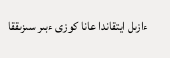ءازىل ايتقاندا عانا كوزى ءبىر سىزىققا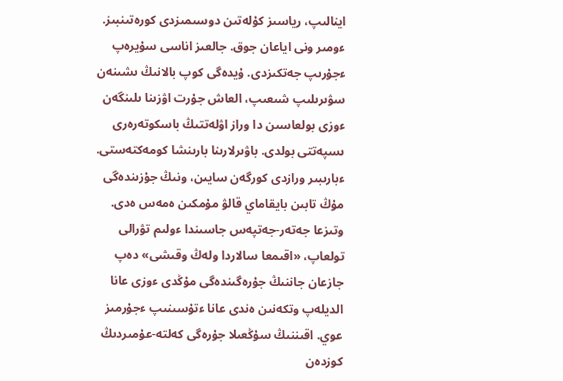اينالىپ، رياسىز كۇلەتىن دوسىمىزدى كورەتىنبىز. ءومىر ونى اياعان جوق. جالعىز اناسى سۇيرەپ ءجۇرىپ جەتكىزدى. ۇيدەگى كوپ بالانىڭ ىشىنەن سۋىرىلىپ شىعىپ، العاش جۇرت اۋزىنا ىلىنگەن ءوزى بولعاسىن دا وراز اۋلەتتىڭ باسكوتەرەرى ىسپەتتى بولدى. باۋىرلارىنا بارىنشا كومەكتەستى.
ءبارىبىر ورازدى كورگەن سايىن، ونىڭ جۇزىندەگى مۇڭ تابىن بايقاماي قالۋ مۇمكىن ەمەس ەدى. وتىزعا جەتەر-جەتپەس جاسىندا ءولىم تۋرالى تولعاپ، «اقىمعا سالاردا ولەڭ وقىشى» دەپ جازعان جاننىڭ جۇرەگىندەگى مۇڭدى ءوزى عانا الديلەپ وتكەنىن ەندى عانا ءتۇسىنىپ ءجۇرمىز عوي. اقىننىڭ سۇڭعىلا جۇرەگى كەلتە-عۇمىردىڭ كوزدەن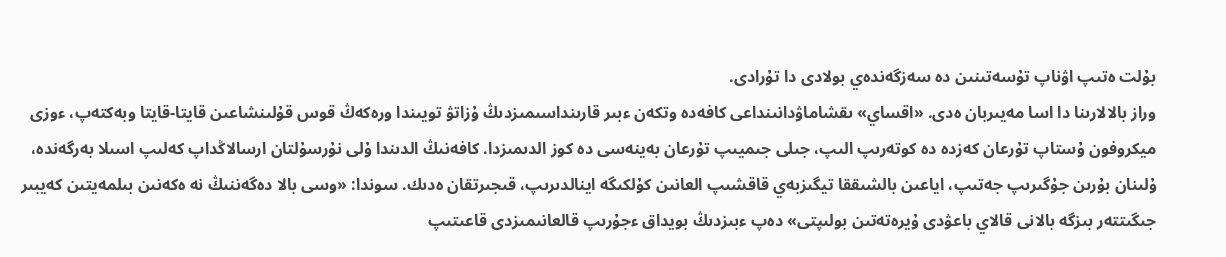بۇلت ەتىپ اۋناپ تۇسەتىنىن دە سەزگەندەي بولادى دا تۇرادى.
وراز بالالارىنا دا اسا مەيىربان ەدى. «اقساي» ىقشاماۋدانىنداعى كافەدە وتكەن ءبىر قارىنداسىمىزدىڭ ۇزاتۋ تويىندا ورەكەڭ قوس قۇلىنشاعىن قايتا-قايتا وبەكتەپ، ءوزى ميكروفون ۇستاپ تۇرعان كەزدە دە كوتەرىپ الىپ، جىلى جىميىپ تۇرعان بەينەسى دە كوز الدىمىزدا. كافەنىڭ الدىندا ۇلى نۇرسۇلتان ارسالاڭداپ كەلىپ اسىلا بەرگەندە، ۇلىنان بۇرىن جۇگىرىپ جەتىپ، اياعىن بالشىققا تيگىزبەي قاقشىپ العانىن كۇلكىگە اينالدىرىپ، قىجىرتقان ەدىك. سوندا: «وسى بالا دەگەننىڭ نە ەكەنىن بىلمەيتىن كەيبىر جىگىتتەر بىزگە بالانى قالاي باعۋدى ۇيرەتەتىن بولىپتى» دەپ ءبىزدىڭ بويداق ءجۇرىپ قالعانىمىزدى قاعىتىپ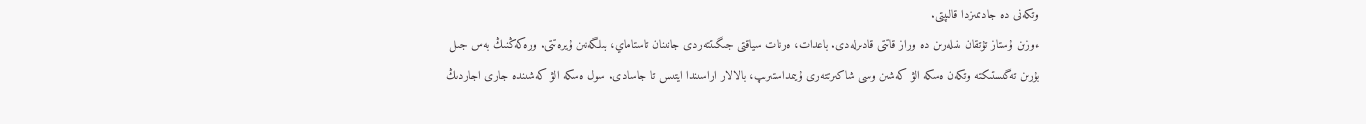وتكەنى دە جادىمىزدا قالىپتى.
ءوزىن ۇستاز تۇتقان ىنىلەرىن دە وراز قاتتى قادىرلەدى. باعدات، ەرنات سياقتى جىگىتتەردى جانىنان تاستاماي، بىلگەنىن ۇيرەتتى. ورەكەڭنىڭ بەس جىل بۇرىن تەگىستىكتە وتكەن ەسكە الۋ كەشىن وسى شاكىرتتەرى ۇيىمداستىرىپ، بالالار اراسىندا ايتىس تا جاسادى. سول ەسكە الۋ كەشىندە جارى اجاردىڭ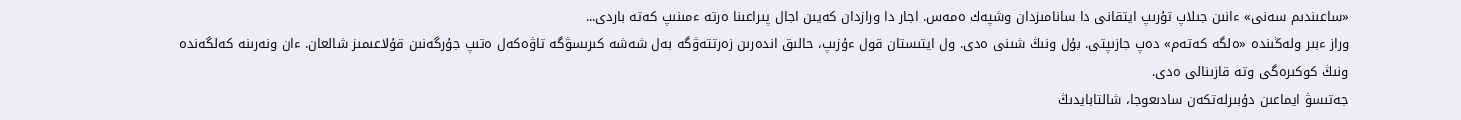«ساعىندىم سەنى» ءانىن جىلاپ تۇرىپ ايتقانى دا سانامىزدان وشپەك ەمەس. اجار دا ورازدان كەيىن اجال پىراعىنا ەرتە ءمىنىپ كەتە باردى...
وراز ءبىر ولەڭىندە «ەلگە كەتەم» دەپ جازىپتى. بۇل ونىڭ شىنى ەدى. ول ايتىستان قول ءۇزىپ، حالىق اندەرىن زەرتتەۋگە بەل شەشە كىرىسۋگە تاۋەكەل ەتىپ جۇرگەنىن قۇلاعىمىز شالعان. ءان ونەرىنە كەلگەندە ونىڭ كوكىرەگى وتە قازىنالى ەدى.
جەتىسۋ ايماعىن دۇبىرلەتكەن سادىعوجا، شالتابايدىڭ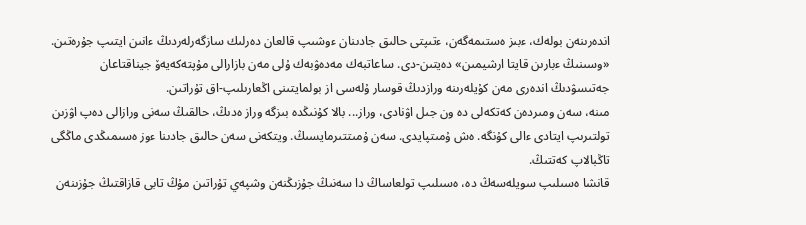اندەرىنەن بولەك، ءبىز ەستىمەگەن، ءتىپتى حالىق جادىنان ءوشىپ قالعان دەرلىك سازگەرلەردىڭ ءانىن ايتىپ جۇرەتىن. «وسىنىڭ ءبارىن قايتا ارشيمىن» دەيتىن-دى. ساعاتبەك مەدەۋبەك ۇلى مەن بازارالى مۇپتەكەيەۆ جيناقتاعان جەتىسۋدىڭ اندەرى مەن كۇيلەرىنە ورازدىڭ قوسار ۇلەسى از بولمايتىنى اڭعارىلىپ-اق تۇراتىن.
مىنە، سەن ومىردەن كەتكەلى دە ون جىل اۋنادى، وراز... بالا كۇنىڭدە بىزگە وراز ەدىڭ، حالقىڭ سەنى ورازالى دەپ اۋزىن تولتىرىپ ايتادى ءالى كۇنگە. ەش ۇمىتپايدى. سەن ۇمىتتىرمايسىڭ. ويتكەنى سەن حالىق جادىنا ءوز ەسىمىڭدى ماڭگى تاڭبالاپ كەتتىڭ.
قانشا ەسىلىپ سويلەسەڭ دە، ەسىلىپ تولعاساڭ دا سەنىڭ جۇزىڭنەن وشپەي تۇراتىن مۇڭ تابى قازاقتىڭ جۇزىنەن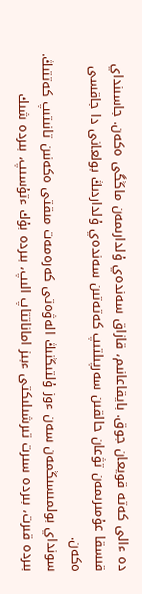دە ءالى كەتە قويعان جوق. بايقاعانىم، قازاق سەندەي ۇلدارىمەن ماڭگى ەكەن. جاسىنداي قىسقا عۇمىرىمەن تۋعان حالقىن سەرپىلتىپ كەتەتىن سەندەي ۇلداردىڭ بولعانى دا جاقسى ەكەن.
سونداي بولمىسىڭمەن سەن ءوز ۇلتىڭنىڭ الەۋەتى كەرەمەت مىقتى ەكەنىن تانىتىپ كەتتىڭ. بىردە قىرت، بىردە سىرت تىرشىلىكتى ءبىز اماناتتاپ الىپ، بىردە بۇك ءتۇسىپ، بىردە شىك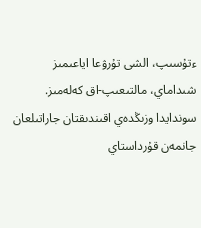ءتۇسىپ، الشى تۇرۋعا اياعىمىز شىداماي، مالتىعىپ-اق كەلەمىز. سوندايدا وزىڭدەي اقىندىقتان جاراتىلعان جانمەن قۇرداستاي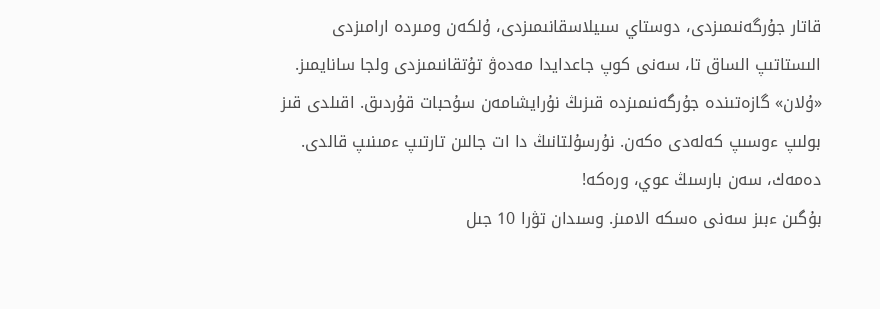قاتار جۇرگەنىمىزدى، دوستاي سىيلاسقانىمىزدى، ۇلكەن ومىردە ارامىزدى الىستاتىپ الساق تا، سەنى كوپ جاعدايدا مەدەۋ تۇتقانىمىزدى ولجا سانايمىز.
«ۇلان» گازەتىندە جۇرگەنىمىزدە قىزىڭ نۇرايشامەن سۇحبات قۇردىق. اقىلدى قىز بولىپ ءوسىپ كەلەدى ەكەن. نۇرسۇلتانىڭ دا ات جالىن تارتىپ ءمىنىپ قالدى. دەمەك، سەن بارسىڭ عوي، ورەكە!
بۇگىن ءبىز سەنى ەسكە الامىز. وسىدان تۋرا 10 جىل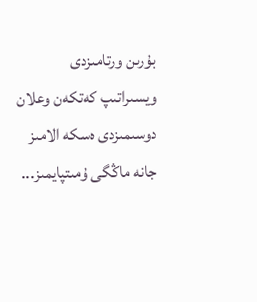بۇرىن ورتامىزدى ويسىراتىپ كەتكەن وعلان دوسىمىزدى ەسكە الامىز جانە ماڭگى ۇمىتپايمىز...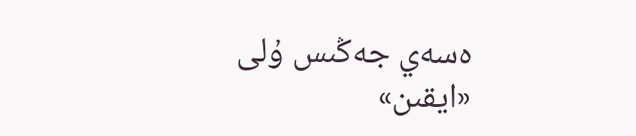ەسەي جەڭىس ۇلى
«ايقىن»